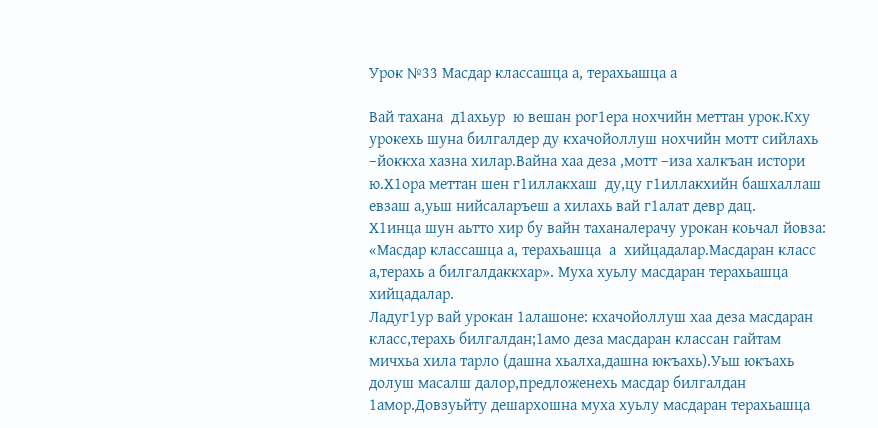Урок №33 Масдар классашца а, терахьашца а

Вай тахана  д1ахьур  ю вешан рог1ера нохчийн меттан урок.Кху урокехь шуна билгалдер ду кхачойоллуш нохчийн мотт сийлахь –йоккха хазна хилар.Вайна хаа деза ,мотт –иза халкъан истори ю.Х1ора меттан шен г1иллакхаш  ду,цу г1иллакхийн башхаллаш евзаш а,уьш нийсаларъеш а хилахь вай г1алат девр дац.
Х1инца шун аьтто хир бу вайн таханалерачу урокан коьчал йовза: «Масдар классашца а, терахьашца  а  хийцадалар.Масдаран класс а,терахь а билгалдаккхар». Муха хуьлу масдаран терахьашца хийцадалар.
Ладуг1ур вай урокан 1алашоне: кхачойоллуш хаа деза масдаран класс,терахь билгалдан;1амо деза масдаран классан гайтам мичхьа хила тарло (дашна хьалха,дашна юкъахь).Уьш юкъахь долуш масалш далор,предложенехь масдар билгалдан 1амор.Довзуьйту дешархошна муха хуьлу масдаран терахьашца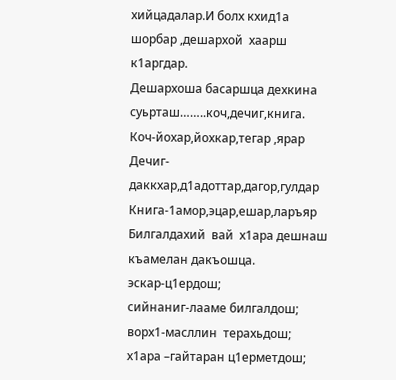хийцадалар.И болх кхид1а  шорбар ,дешархой  хаарш к1аргдар.
Дешархоша басаршца дехкина суьрташ……..коч,дечиг,книга.
Коч-йохар,йохкар,тегар ,ярар
Дечиг-даккхар,д1адоттар,дагор,гулдар
Книга-1амор,эцар,ешар,ларъяр
Билгалдахий  вай  х1ара дешнаш къамелан дакъошца.
эскар-ц1ердош;
сийнаниг-лааме билгалдош;
ворх1-масллин  терахьдош;
х1ара –гайтаран ц1ерметдош;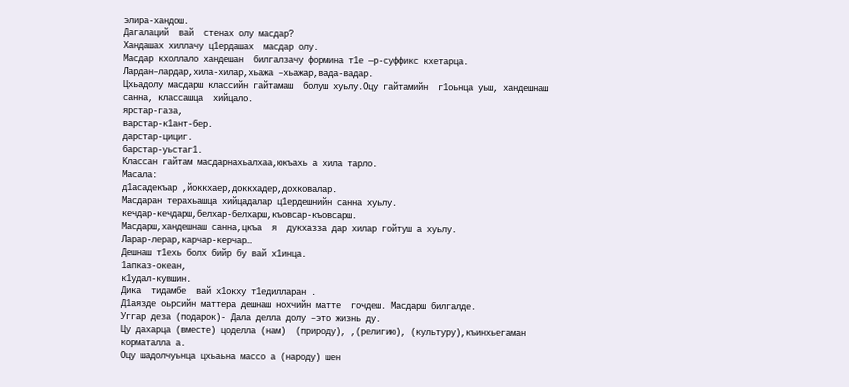элира-хандош.
Дагалаций  вай  стенах олу масдар?
Хандашах хиллачу ц1ердашах  масдар олу.
Масдар кхоллало хандешан  билгалзачу формина т1е —р-суффикс кхетарца.
Лардан–лардар,хила-хилар,хьажа –хьажар,вада-вадар.
Цхьадолу масдарш классийн гайтамаш  болуш хуьлу.Оцу гайтамийн  г1оьнца уьш, хандешнаш  санна, классашца  хийцало.
ярстар-газа,
варстар-к1ант-бер.
дарстар-цициг.
барстар-уьстаг1.
Классан гайтам масдарнахьалхаа,юкъахь а хила тарло.
Масала:
д1асадекъар ,йоккхаер,доккхадер,дохковалар.
Масдаран терахьашца хийцадалар ц1ердешнийн санна хуьлу.
кечдар-кечдарш,белхар-белхарш,къовсар-къовсарш.
Масдарш,хандешнаш санна,цкъа  я  дукхазза дар хилар гойтуш а хуьлу.
Ларар-лерар,карчар-керчар…
Дешнаш т1ехь болх бийр бу вай х1инца.
1апказ-океан,
к1удал-кувшин.
Дика  тидамбе  вай х1окху т1едилларан .
Д1аязде оьрсийн маттера дешнаш нохчийн матте  гочдеш. Масдарш билгалде.
Уггар деза (подарок)- Дала делла долу –это жизнь ду.
Цу дахарца (вместе) цоделла (нам)  (природу), ,(религию), (культуру),къинхьегаман  корматалла а.
Оцу шадолчуьнца цхьаьна массо а (народу) шен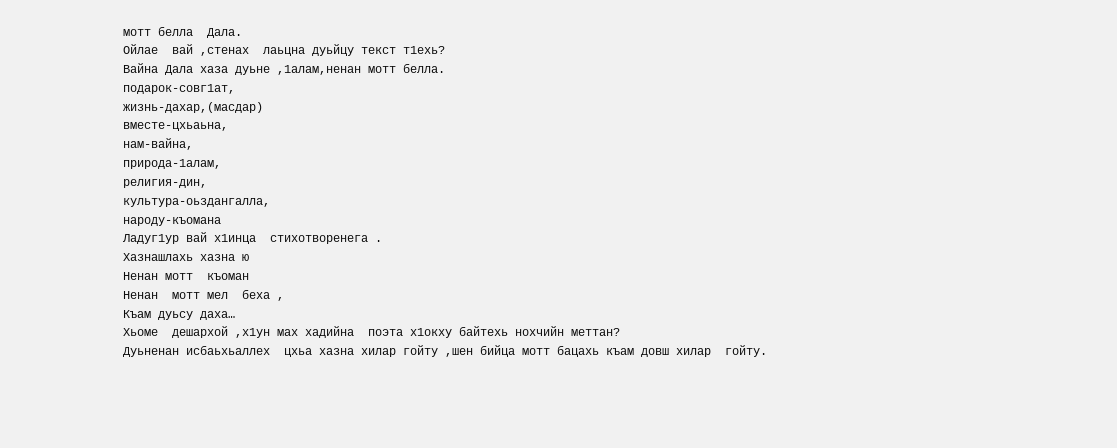мотт белла  Дала.
Ойлае  вай ,стенах  лаьцна дуьйцу текст т1ехь?
Вайна Дала хаза дуьне ,1алам,ненан мотт белла.
подарок-совг1ат,
жизнь-дахар,(масдар)
вместе-цхьаьна,
нам-вайна,
природа-1алам,
религия-дин,
культура-оьздангалла,
народу-къомана
Ладуг1ур вай х1инца  стихотворенега .
Хазнашлахь хазна ю
Ненан мотт  къоман
Ненан  мотт мел  беха ,
Къам дуьсу даха…
Хьоме  дешархой ,х1ун мах хадийна  поэта х1окху байтехь нохчийн меттан?
Дуьненан исбаьхьаллех  цхьа хазна хилар гойту ,шен бийца мотт бацахь къам довш хилар  гойту.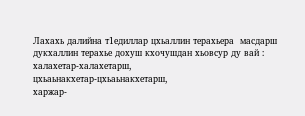Лахахь далийна т1едиллар цхьаллин терахьера  масдарш дукхаллин терахье дохуш кхочушдан хьовсур ду вай :
халахетар-халахетарш,
цхьаьнакхетар-цхьаьнакхетарш,
харжар-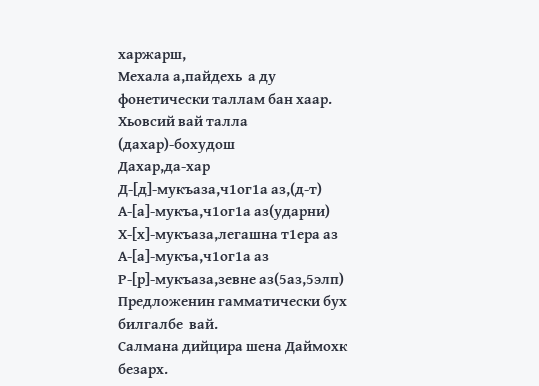харжарш,
Мехала а,пайдехь  а ду фонетически таллам бан хаар.
Хьовсий вай талла (дахар)-бохудош
Дахар,да-хар
Д-[д]-мукъаза,ч1ог1а аз,(д-т)
А-[а]-мукъа,ч1ог1а аз(ударни)
Х-[х]-мукъаза,легашна т1ера аз
А-[а]-мукъа,ч1ог1а аз
Р-[р]-мукъаза,зевне аз(5аз,5элп)
Предложенин гамматически бух билгалбе  вай.
Салмана дийцира шена Даймохк безарх.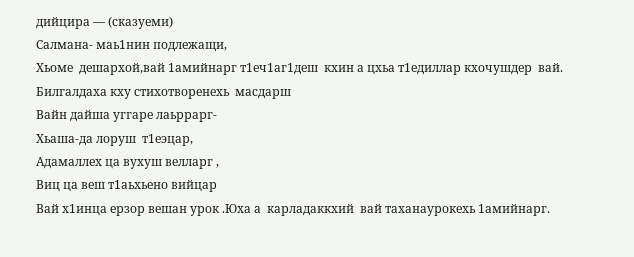дийцира — (сказуеми)
Салмана- маь1нин подлежащи,
Хьоме  дешархой,вай 1амийнарг т1еч1аг1деш  кхин а цхьа т1едиллар кхочушдер  вай.
Билгалдаха кху стихотворенехь  масдарш
Вайн дайша уггаре лаьррарг-
Хьаша-да лоруш  т1еэцар,
Адамаллех ца вухуш велларг ,
Виц ца веш т1аьхьено вийцар
Вай х1инца ерзор вешан урок .Юха а  карладаккхий  вай таханаурокехь 1амийнарг.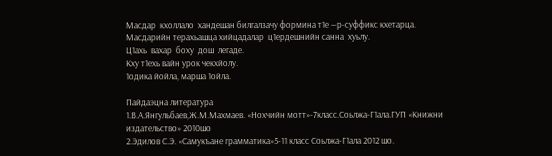Масдар  кхоллало  хандешан билгалзачу формина т1е —р-суффикс кхетарца.
Масдарийн терахьашца хийцадалар  ц1ердешнийн санна  хуьлу.
Ц1ахь  вахар  боху  дош  легаде.
Кху т1ехь вайн урок чекхйолу.
1одика йойла, марша 1ойла.

Пайдаэцна литература
1.В.А.Янгульбаев,Ж.М.Махмаев. «Нохчийн мотт»-7класс.Соьлжа-Г1ала.ГУП «Книжни издательство» 2010шо
2.Эдилов С.Э. «Самукъане грамматика»5-11 класс Соьлжа-Г1ала 2012 шо.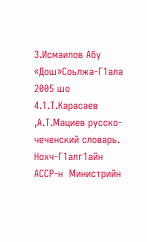3.Исмаилов Абу «Дош»Соьлжа-Г1ала 2005 шо
4.1.Т.Карасаев ,А.Т.Мациев русско-чеченский словарь.
Нохч-Г1алг1айн АССР-н  Министрийн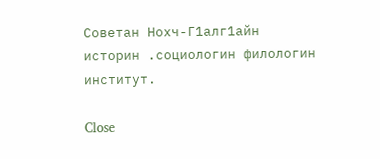Советан Нохч-Г1алг1айн историн .социологин филологин  институт.

Close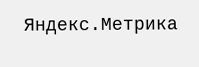Яндекс.Метрика